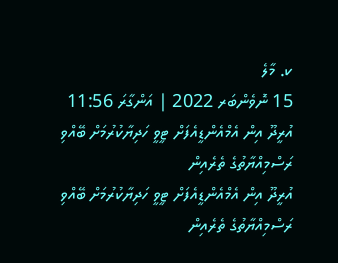ކ. މާލެ
15 ނޮވެންބަރ 2022 | އަންގާރަ 11:56
އުރީދޫ އިން އެމްއެންޑީއެފަށް ޓީވީ ހަދިޔާކުރުމަށް ބޭއްވި ރަސްމިއްޔާތުގެ ތެރެއިން
އުރީދޫ އިން އެމްއެންޑީއެފަށް ޓީވީ ހަދިޔާކުރުމަށް ބޭއްވި ރަސްމިއްޔާތުގެ ތެރެއިން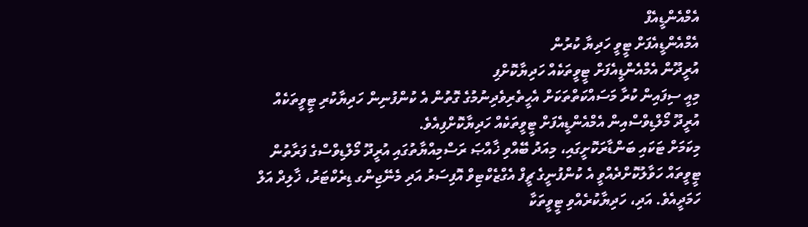އެމްއެންޑީއެފް
އެމްއެންޑީއެފަށް ޓީވީ ހަދިޔާ ކުރުން
އުރީދޫން އެމްއެންޑީއެފަށް ޓީވީތަކެއް ހަދިޔާކޮށްފި
މިއީ ސިފައިން ކުރާ މަސައްކަތްތަކަށް އެހީތެރިވެދިނުމުގެ ގޮތުން އެ ކުންފުނިން ހަދިޔާކުރި ޓީވީތަކެއް
އުރީދޫ މޯލްޑިވްސްއިން އެމްއެންޑީއެފަށް ޓީވީތަކެއް ހަދިޔާކޮށްފިއެވެ.
މިކަމަށް ޓަކައި ބަންޑާރަކޮށީގައި، މިއަދު ބޭއްވި ޚާއްޞަ ރަސްމިއްޔާތުގައި އުރީދޫ މޯލްޑިވްސްގެ ފަރާތުން ޓީވީތައް ހަވާލުކޮށްދެއްވީ އެ ކުންފުނީގެ ޗީފް އެގްޒެކްޓިވް އޮފިސަރު އަދި މެނޭޖިންގ ޑިރެކްޓަރު، ޚާލިދް އަލް ހަމަދީއެވެ. އަދި، ހަދިޔާކުރެއްވި ޓީވީތަކާ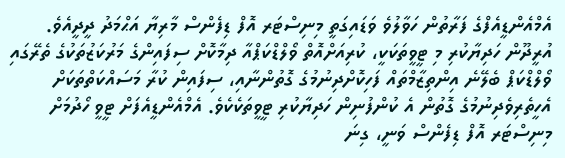އެމްއެންޑީއެފްގެ ފަރާތުން ހަވާލުވެ ވަޑައިގަތީ މިނިސްޓަރ އޮފް ޑިފެންސް މާރިޔާ އަޙްމަދު ދީދީއެވެ.
އުރީދޫން ހަދިޔާކުރި މި ޓީވީތަކަކީ، ކުރިއަށްއޮތް ވޯލްޑްކަޕްއާ ދިމާކޮށް ސިފައިންގެ މަރުކަޒުތަކުގެ ތެރޭގައި ވޯލްޑްކަޕް ބެލޭނެ އިންތިޒާމްތައް ފަހިކޮށްދިނުމުގެ ގޮތުންނާއި، ސިފައިން ކުރާ މަސައްކަތްތަކަށް އެހީތެރިވެދިނުމުގެ ގޮތުން އެ ކުންފުނިން ހަދިޔާކުރި ޓީވީތަކެކެވެ. އެމްއެންޑީއެފަށް ޓީވީ ހޯދުމަށް މިނިސްޓަރ އޮފް ޑިފެންސް ވަނީ، ގިނަ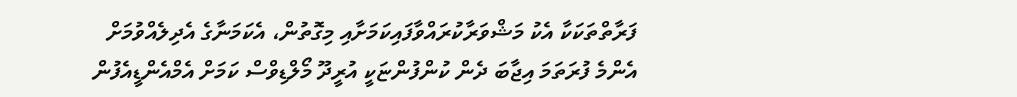ފަރާތްތަކަކާ އެކު މަޝްވަރާކުރައްވާފައިކަމަށާއި މިގޮތުން، އެކަމަނާގެ އެދިލެއްވުމަށް އެންމެ ފުރަތަމަ އިޖާބަ ދެން ކުންފުންޏަކީ އުރީދޫ މޯލްޑިވްސް ކަމަށް އެމްއެންޑީއެފުން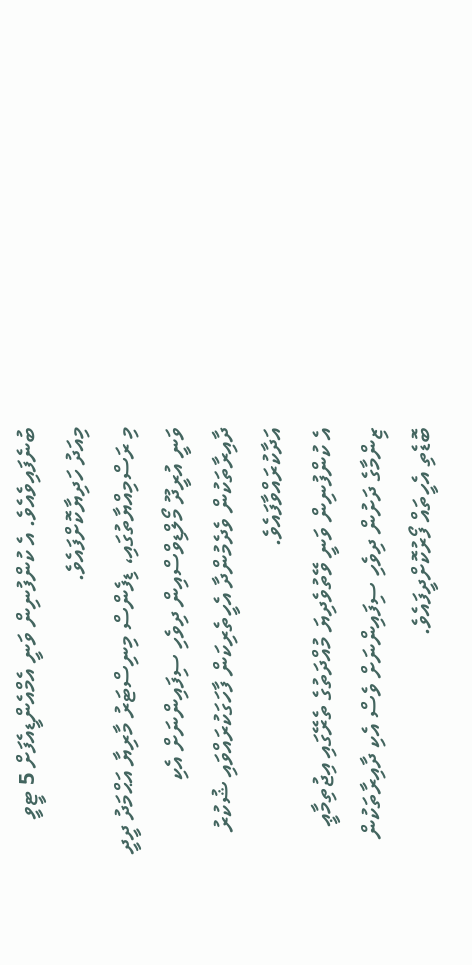ބުނެފައިވެއެވެ. އެ ކުންފުނިން ވަނީ އެމްއެންޑީއެފަށް 5 ޓީވީ މިއަދު ހަދިޔާކޮށްފައެވެ.
މި ރަސްމިއްޔާތުގައި، ޑިފެންސް މިނިސްޓަރު މާރިޔާ އަޙްމަދު ދީދީ ވަނީ އުރީދޫ މޯލްޑިވްސްއިން ދިވެހި ސިފައިންނަށް އެކި ދާއިރާތަކުން ވެދެމުންދާ އެހީތެރިކަން ފާހަގަކުރައްވައި ޝުކުރު އަދާކުރައްވާފައެވެ.
އެ ކުންފުނިން ވަނީ ވޭތުވެދިޔަ މުއްދަތުގެ ތެރޭގައި އިޖުތިމާޢީ ޒިންމާގެ ދަށުން ދިވެހި ސިފައިންނަށް ވެސް އެކި ދާއިރާތަކުން ބޮޑެތި އެހީތައް ފޯރުކޮށްދީފައެވެ.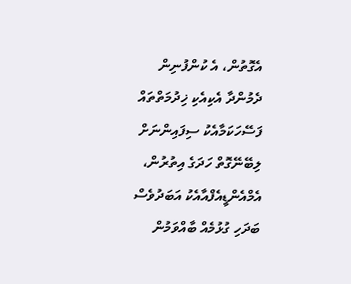އެގޮތުން، އެ ކުންފުނިން ދެމުންދާ އެކިއެކި ޚިދުމަތްތައް ފަސޭހަކަމާއެކު ސިފައިންނަށް ލިބޭނޭގޮތް ހަދަގެ އިތުރުން، އެމްއެންޑީއެފްއާއެކު އަބަދުވެސް ބަދަހި ގުޅުމެއް ބާއްވަމުން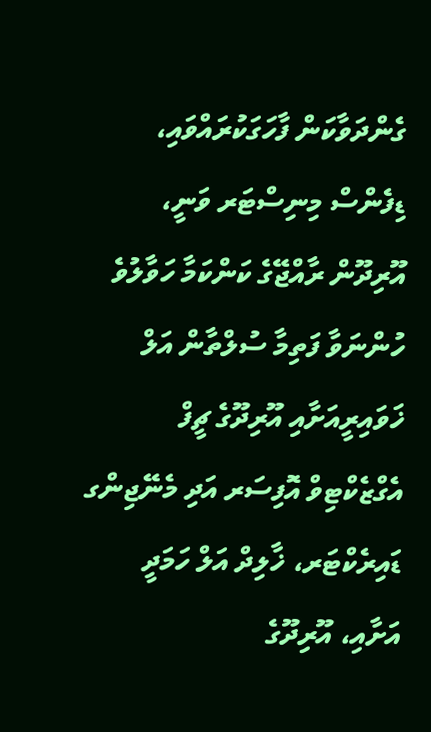ގެންދަވާކަން ފާހަގަކުރައްވައި، ޑިފެންސް މިނިސްޓަރ ވަނީ، އޫރިދޫން ރާއްޖޭގެ ކަންކަމާ ހަވާލުވެ ހުންނަވާ ފަތިމާ ސުލްތާން އަލް ޚަވައިރީއަށާއި އޫރިދޫގެ ޗީފް އެގްޒެކްޓިވް އޮފިސަރ އަދި މެނޭޖިންގ ޑައިރެކްޓަރ، ޚާލިދް އަލް ހަމަދީ އަށާއި، އޫރިދޫގެ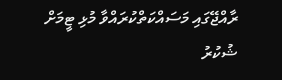ރާއްޖޭގައި މަސައްކަތްކުރައްވާ މުޅި ޓީމަށް ޝުކުރު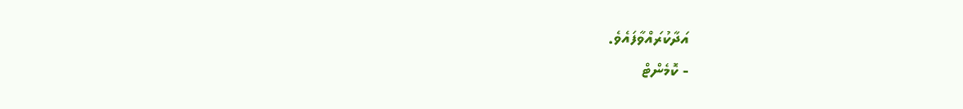އަދާކުރައްވާފައެވެ.
- ކޮމެންޓް